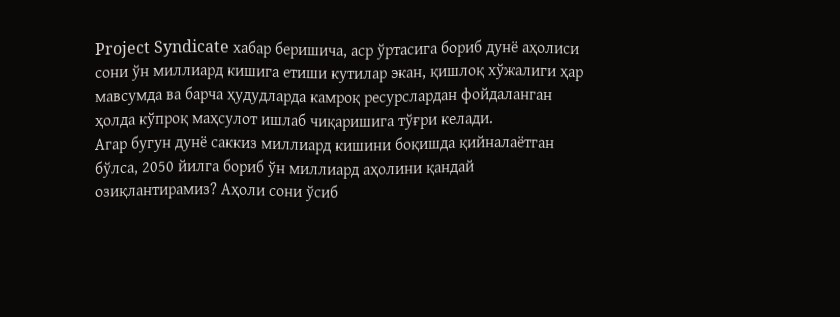Project Syndicate хабар беришича, аср ўртасига бориб дунё аҳолиси сони ўн миллиард кишига етиши кутилар экан, қишлоқ хўжалиги ҳар мавсумда ва барча ҳудудларда камроқ ресурслардан фойдаланган ҳолда кўпроқ маҳсулот ишлаб чиқаришига тўғри келади.
Агар бугун дунё саккиз миллиард кишини боқишда қийналаётган бўлса, 2050 йилга бориб ўн миллиард аҳолини қандай озиқлантирамиз? Аҳоли сони ўсиб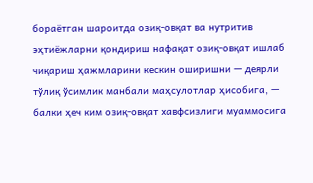бораётган шароитда озиқ-овқат ва нутритив эҳтиёжларни қондириш нафақат озиқ-овқат ишлаб чиқариш ҳажмларини кескин оширишни — деярли тўлиқ ўсимлик манбали маҳсулотлар ҳисобига, — балки ҳеч ким озиқ-овқат хавфсизлиги муаммосига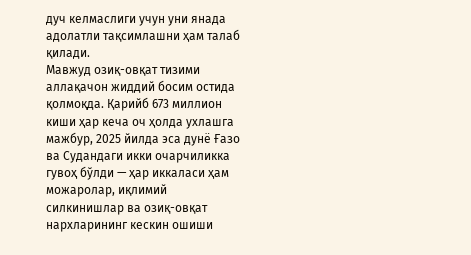дуч келмаслиги учун уни янада адолатли тақсимлашни ҳам талаб қилади.
Мавжуд озиқ-овқат тизими аллақачон жиддий босим остида қолмоқда. Қарийб 673 миллион киши ҳар кеча оч ҳолда ухлашга мажбур, 2025 йилда эса дунё Ғазо ва Судандаги икки очарчиликка гувоҳ бўлди — ҳар иккаласи ҳам можаролар, иқлимий силкинишлар ва озиқ-овқат нархларининг кескин ошиши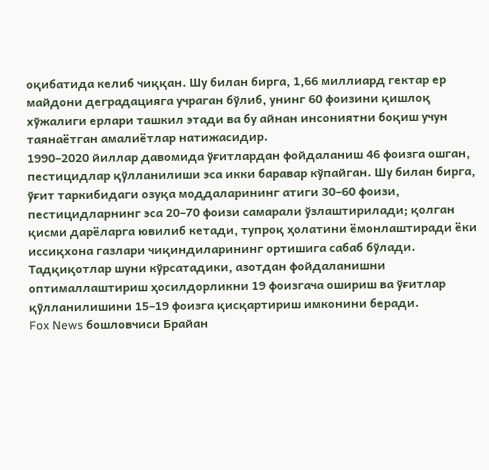оқибатида келиб чиққан. Шу билан бирга, 1,66 миллиард гектар ер майдони деградацияга учраган бўлиб, унинг 60 фоизини қишлоқ хўжалиги ерлари ташкил этади ва бу айнан инсониятни боқиш учун таянаётган амалиётлар натижасидир.
1990–2020 йиллар давомида ўғитлардан фойдаланиш 46 фоизга ошган, пестицидлар қўлланилиши эса икки баравар кўпайган. Шу билан бирга, ўғит таркибидаги озуқа моддаларининг атиги 30–60 фоизи, пестицидларнинг эса 20–70 фоизи самарали ўзлаштирилади; қолган қисми дарёларга ювилиб кетади, тупроқ ҳолатини ёмонлаштиради ёки иссиқхона газлари чиқиндиларининг ортишига сабаб бўлади. Тадқиқотлар шуни кўрсатадики, азотдан фойдаланишни оптималлаштириш ҳосилдорликни 19 фоизгача ошириш ва ўғитлар қўлланилишини 15–19 фоизга қисқартириш имконини беради.
Fox News бошловчиси Брайан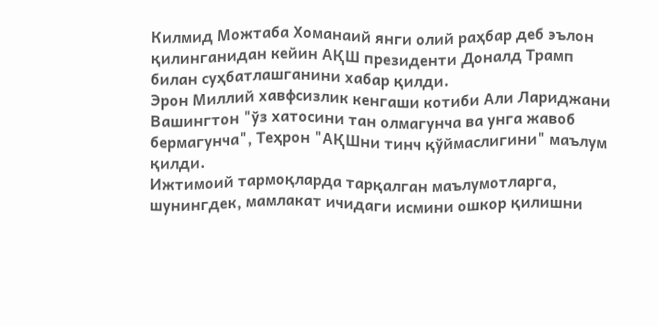Килмид Можтаба Хоманаий янги олий раҳбар деб эълон қилинганидан кейин АҚШ президенти Доналд Трамп билан суҳбатлашганини хабар қилди.
Эрон Миллий хавфсизлик кенгаши котиби Али Лариджани Вашингтон "ўз хатосини тан олмагунча ва унга жавоб бермагунча", Теҳрон "АҚШни тинч қўймаслигини" маълум қилди.
Ижтимоий тармоқларда тарқалган маълумотларга, шунингдек, мамлакат ичидаги исмини ошкор қилишни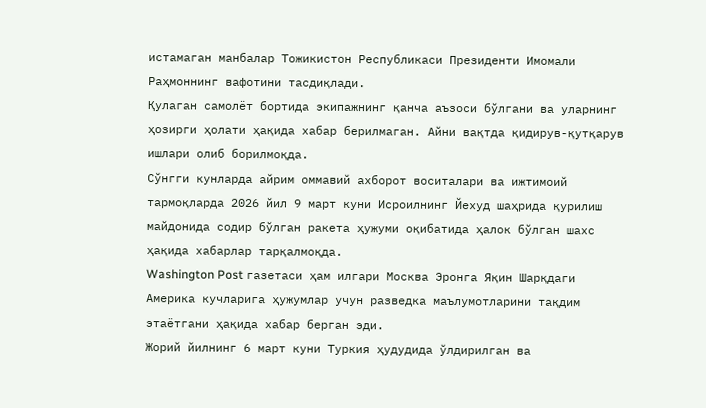истамаган манбалар Тожикистон Республикаси Президенти Имомали Раҳмоннинг вафотини тасдиқлади.
Қулаган самолёт бортида экипажнинг қанча аъзоси бўлгани ва уларнинг ҳозирги ҳолати ҳақида хабар берилмаган. Айни вақтда қидирув-қутқарув ишлари олиб борилмоқда.
Сўнгги кунларда айрим оммавий ахборот воситалари ва ижтимоий тармоқларда 2026 йил 9 март куни Исроилнинг Йехуд шаҳрида қурилиш майдонида содир бўлган ракета ҳужуми оқибатида ҳалок бўлган шахс ҳақида хабарлар тарқалмоқда.
Washington Post газетаси ҳам илгари Москва Эронга Яқин Шарқдаги Америка кучларига ҳужумлар учун разведка маълумотларини тақдим этаётгани ҳақида хабар берган эди.
Жорий йилнинг 6 март куни Туркия ҳудудида ўлдирилган ва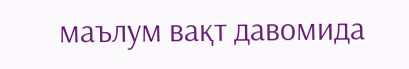маълум вақт давомида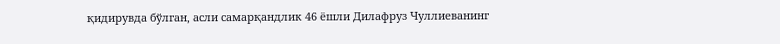қидирувда бўлган, асли самарқандлик 46 ёшли Дилафруз Чуллиеванинг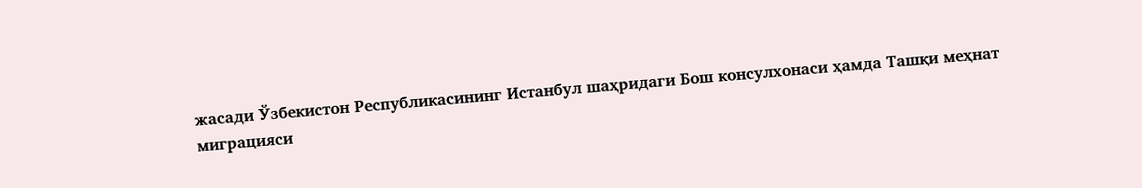жасади Ўзбекистон Республикасининг Истанбул шаҳридаги Бош консулхонаси ҳамда Ташқи меҳнат миграцияси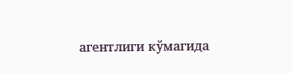агентлиги кўмагида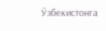Ўзбекистонга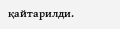қайтарилди.